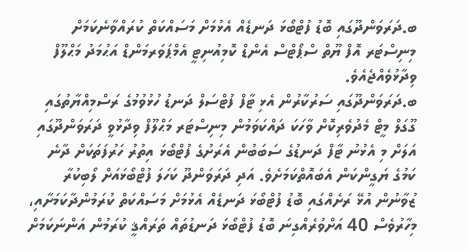ބ.ދަރަވަންދޫގައި ބޮޑު ފުޓްބޯޅަ ދަނޑެއް އެޅުމަށް މަސައްކަތް ކުރައްވާނެކަމަށް މިނިސްޓަރ އޮފް ޔޫތް ސްޕޯޓްސް އެންޑް ކޮމިއުނިޓީ އެމްޕަވަރމަންޑް އަޙުމަދު މަޙްލޫފް ވިދާޅުވެއްޖެއެވެ.
ބ.ދަރަވަންދޫގައި ސަރުކާރުން އެޅި ޓާފް ފުޓްސަލް ދަނޑު ހުޅުވުމުގެ ރަސްމިއްޔާތުގައި ގޫގަލް މީޓް މެދުވެރިކޮށް ވާހަކަ ދައްކަވަމުން މިނިސްޓަރ މަޙްލޫފް ވިދާޅުވީ ދަރަވަންދޫގައި އަލަށް މި އެޅުނު ޓާފް ދަނޑުގެ ސަބަބުން އެރަށުގެ ފުޓްބޯޅަ އިތުރު ހަރުފަތަކަށް ދާނެ ކަމުގެ ޔަގީންކަން އެބައޮތްކަމަށެވެ. އަދި ދަރަވަންދޫ ކަހަލަ ފުޓްބޯޅައަށް ލޯބިކުރާ ޒުވާނުން އުޅޭ ރަށެއްގައި ބޮޑު ފުޓްބޯޅަ ދަނޑެއް އެޅުމަށް މަސައްކަތް ކުރަމުންދާކަމަށާއި، މިހާރުވެސް 40 އަށްވުރެއްގިނަ ބޮޑު ފުޓްބޯޅަ ދަނޑުތައް ތަރައްޤީ ކުރަމުން އަންނަކަމަށް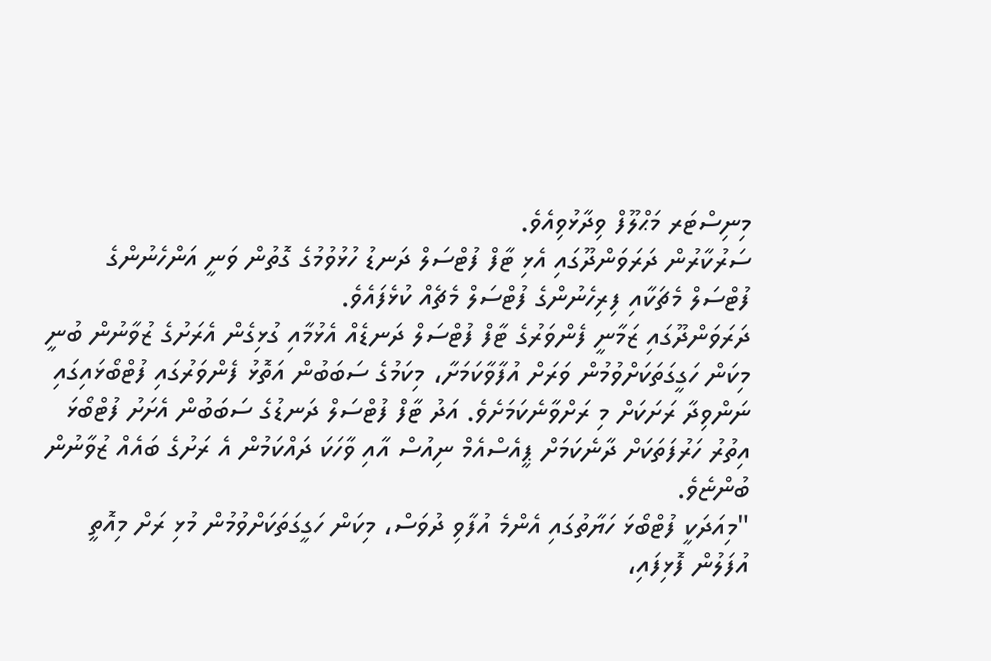މިނިސްޓަރ މަޙްލޫފް ވިދާޅުވިއެވެ.
ސަރުކާރުން ދަރަވަންދޫގައި އެޅި ޓާފް ފުޓްސަލް ދަނޑު ހުޅުވުމުގެ ގޮތުން ވަނީ އަންހެނުންގެ ފުޓްސަލް މެޗަކާއި ފިރިހެނުންގެ ފުޓްސަލް މެޗެއް ކުޅެފައެވެ.
ދަރަވަންދޫގައި ޒަމާނީ ފެންވަރުގެ ޓާފް ފުޓްސަލް ދަނޑެއް އެޅުމާއި ގުޅިގެން އެރަށުގެ ޒުވާނުން ބުނީ މިކަން ހަގީގަތަކަށްވުމުން ވަރަށް އުފާވާކަމަށާ، މިކަމުގެ ސަބަބުން އަތޮޅު ފެންވަރުގައި ފުޓްބޯޅައިގައި ނަންވިދާ ރަށަކަށް މި ރަށްވާނެކަމަށެވެ. އަދު ޓާފް ފުޓްސަލް ދަނޑުގެ ސަބަބުން އެށަށު ފުޓްބޯޅަ އިތުރު ހަރުފަތަކަށް ދާނެކަމަށް ޕީއެސްއެމް ނިއުސް އާއި ވާހަކަ ދައްކަމުން އެ ރަށުގެ ބައެއް ޒުވާނުން ބުންޏެވެ.
"މިއަދަކީ ފުޓްބޯޅަ ހަޔާތުގައި އެންމެ އުފާވި ދުވަސް، މިކަން ހަގީގަތަކަށްވުމުން މުޅި ރަށް މިއޮތީ އުފަލުން ފޮޅިފައި،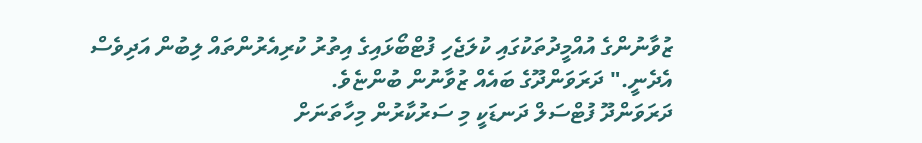ޒުވާނުންގެ އުއްމީދުތަކުގައި ކުލަޖެހި ފުޓްބޯޅައިގެ އިތުރު ކުރިއެރުންތައް ލިބުން އަދިވެސް އެދެނީ." ދަރަވަންދޫގެ ބައެއް ޒުވާނުން ބުންޏެވެ.
ދަރަވަންދޫ ފުޓްސަލް ދަނޑަކީ މި ސަރުކާރުން މިހާތަނަށް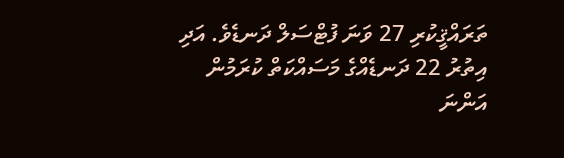ތަރައްޤީކުރި 27 ވަނަ ފުޓްސަލް ދަނޑެވެ. އަދި އިތުރު 22 ދަނޑެއްގެ މަސައްކަތް ކުރަމުން އަންނަ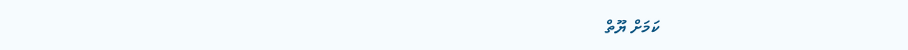ކަމަށް ޔޫތް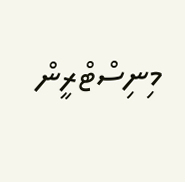މިނިސްޓްރީން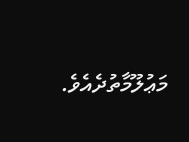މަޢުލޫމާތުދެއެވެ.